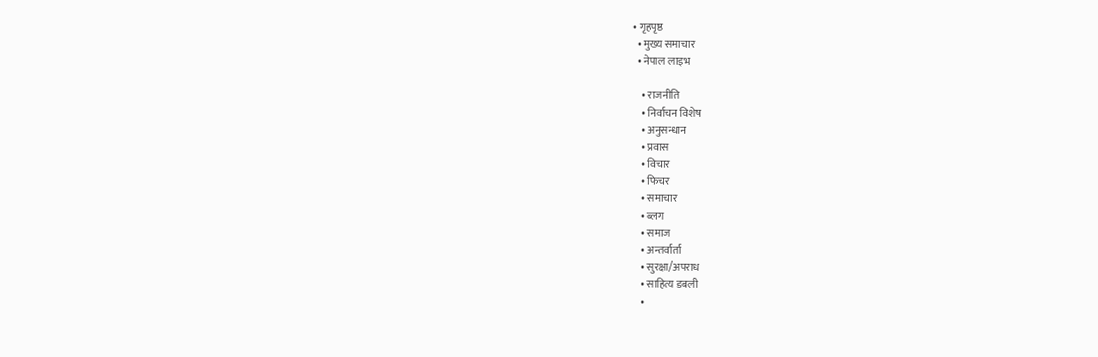• गृहपृष्ठ
  • मुख्य समाचार
  • नेपाल लाइभ

    • राजनीति
    • निर्वाचन विशेष
    • अनुसन्धान
    • प्रवास
    • विचार
    • फिचर
    • समाचार
    • ब्लग
    • समाज
    • अन्तर्वार्ता
    • सुरक्षा/अपराध
    • साहित्य डबली
    •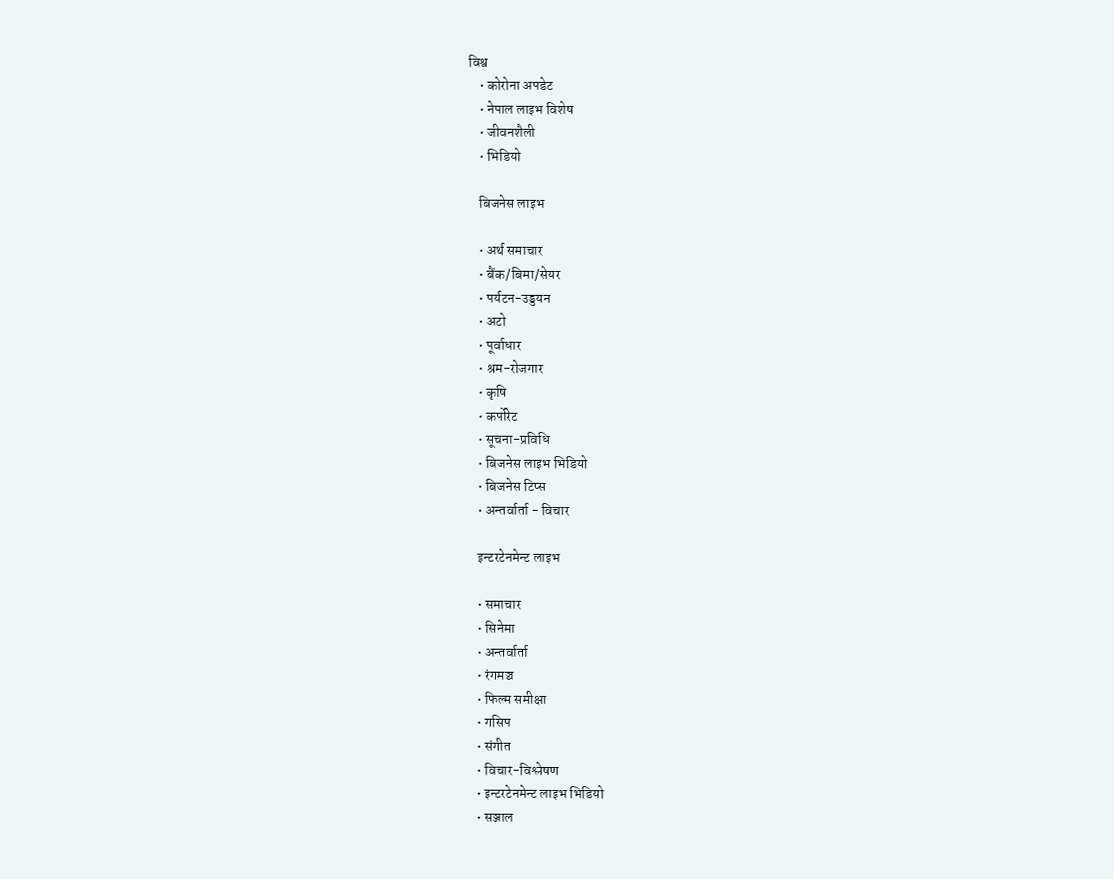विश्व
    • कोरोना अपडेट
    • नेपाल लाइभ विशेष
    • जीवनशैली
    • भिडियो

    बिजनेस लाइभ

    • अर्थ समाचार
    • बैंक/बिमा/सेयर
    • पर्यटन-उड्डयन
    • अटो
    • पूर्वाधार
    • श्रम-रोजगार
    • कृषि
    • कर्पोरेट
    • सूचना-प्रविधि
    • बिजनेस लाइभ भिडियो
    • बिजनेस टिप्स
    • अन्तर्वार्ता - विचार

    इन्टरटेनमेन्ट लाइभ

    • समाचार
    • सिनेमा
    • अन्तर्वार्ता
    • रंगमञ्च
    • फिल्म समीक्षा
    • गसिप
    • संगीत
    • विचार-विश्लेषण
    • इन्टरटेनमेन्ट लाइभ भिडियो
    • सञ्जाल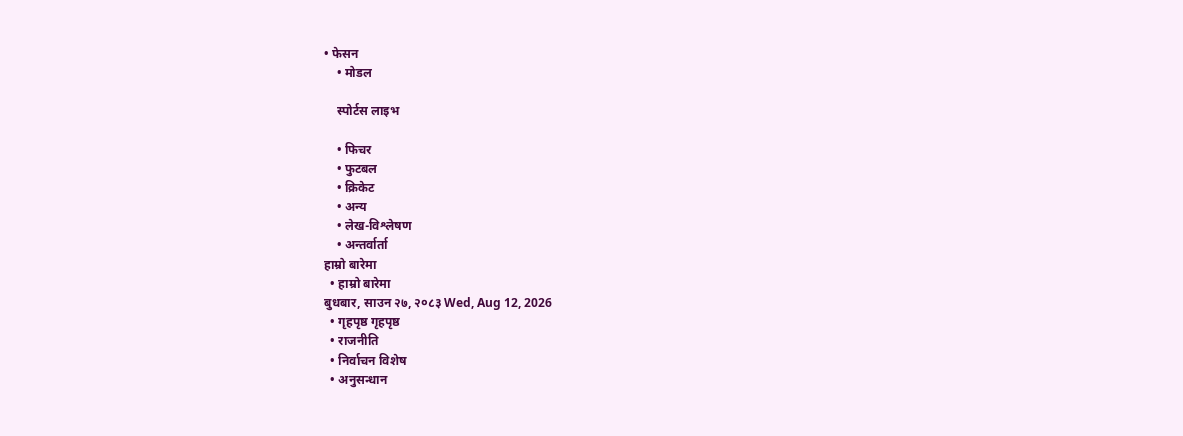• फेसन
    • मोडल

    स्पोर्टस लाइभ

    • फिचर
    • फुटबल
    • क्रिकेट
    • अन्य
    • लेख-विश्लेषण
    • अन्तर्वार्ता
हाम्रो बारेमा
  • हाम्रो बारेमा
बुधबार, साउन २७, २०८३ Wed, Aug 12, 2026
  • गृहपृष्ठ गृहपृष्ठ
  • राजनीति
  • निर्वाचन विशेष
  • अनुसन्धान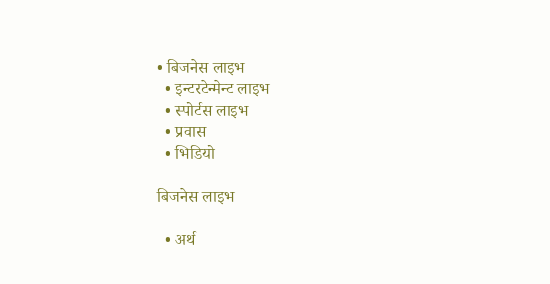• बिजनेस लाइभ
  • इन्टरटेन्मेन्ट लाइभ
  • स्पोर्टस लाइभ
  • प्रवास
  • भिडियो

बिजनेस लाइभ

  • अर्थ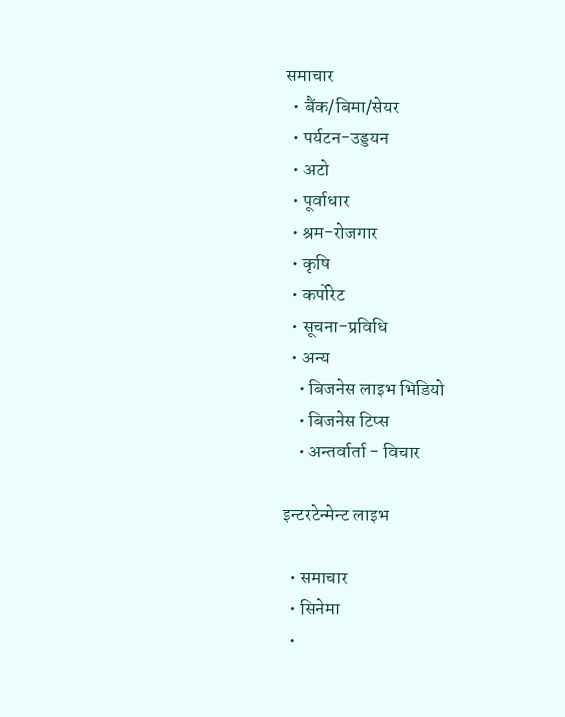समाचार
  • बैंक/बिमा/सेयर
  • पर्यटन-उड्डयन
  • अटो
  • पूर्वाधार
  • श्रम-रोजगार
  • कृषि
  • कर्पोरेट
  • सूचना-प्रविधि
  • अन्य
    • बिजनेस लाइभ भिडियो
    • बिजनेस टिप्स
    • अन्तर्वार्ता - विचार

इन्टरटेन्मेन्ट लाइभ

  • समाचार
  • सिनेमा
  •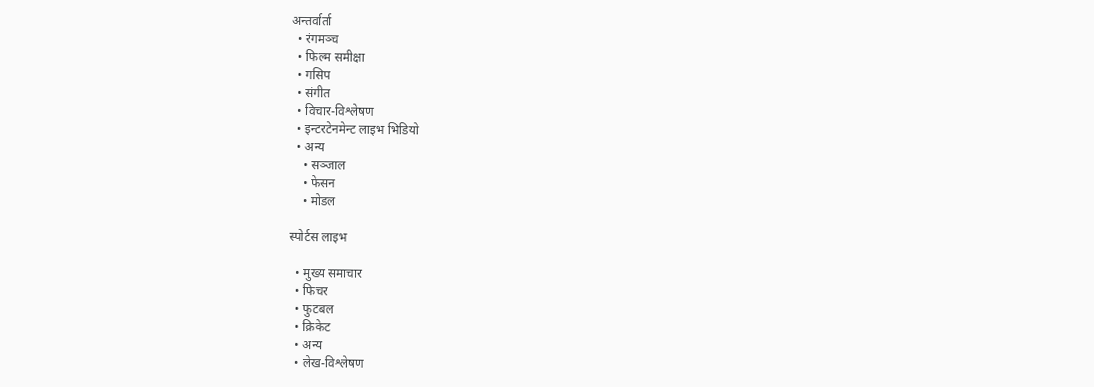अन्तर्वार्ता
  • रंगमञ्च
  • फिल्म समीक्षा
  • गसिप
  • संगीत
  • विचार-विश्लेषण
  • इन्टरटेनमेन्ट लाइभ भिडियो
  • अन्य
    • सञ्जाल
    • फेसन
    • मोडल

स्पोर्टस लाइभ

  • मुख्य समाचार
  • फिचर
  • फुटबल
  • क्रिकेट
  • अन्य
  • लेख-विश्लेषण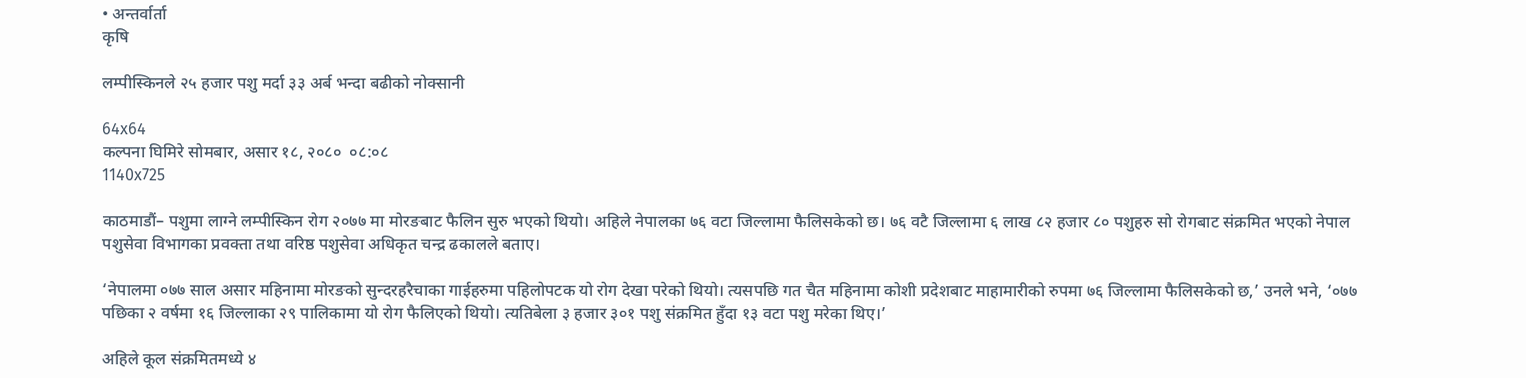• अन्तर्वार्ता
कृषि

लम्पीस्किनले २५ हजार पशु मर्दा ३३ अर्ब भन्दा बढीको नोक्सानी

64x64
कल्पना घिमिरे सोमबार, असार १८, २०८०  ०८:०८
1140x725

काठमाडौं– पशुमा लाग्ने लम्पीस्किन रोग २०७७ मा मोरङबाट फैलिन सुरु भएको थियो। अहिले नेपालका ७६ वटा जिल्लामा फैलिसकेको छ। ७६ वटै जिल्लामा ६ लाख ८२ हजार ८० पशुहरु सो रोगबाट संक्रमित भएको नेपाल पशुसेवा विभागका प्रवक्ता तथा वरिष्ठ पशुसेवा अधिकृत चन्द्र ढकालले बताए।

‘नेपालमा ०७७ साल असार महिनामा मोरङको सुन्दरहरैचाका गाईहरुमा पहिलोपटक यो रोग देखा परेको थियो। त्यसपछि गत चैत महिनामा कोशी प्रदेशबाट माहामारीको रुपमा ७६ जिल्लामा फैलिसकेको छ,’ उनले भने, ‘०७७ पछिका २ वर्षमा १६ जिल्लाका २९ पालिकामा यो रोग फैलिएको थियो। त्यतिबेला ३ हजार ३०१ पशु संक्रमित हुँदा १३ वटा पशु मरेका थिए।’

अहिले कूल संक्रमितमध्ये ४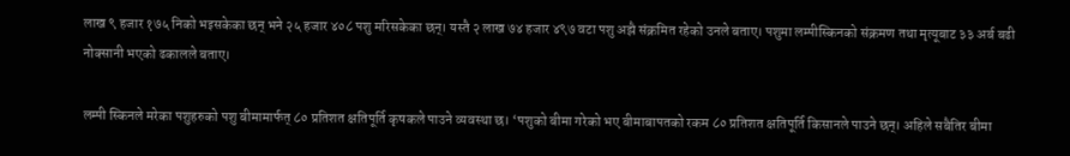लाख ९ हजार १७५ निको भइसकेका छन् भने २५ हजार ४०८ पशु मरिसकेका छन्। यस्तै २ लाख ७४ हजार ४९७ वटा पशु अझै संक्रमित रहेको उनले बताए। पशुमा लम्पीस्किनको संक्रमण तथा मृत्यूबाट ३३ अर्ब बढी नोक्सानी भएको ढकालले बताए।

लम्पी स्किनले मरेका पशुहरुको पशु बीमामार्फत् ८० प्रतिशत क्षतिपूर्ति कृषकले पाउने व्यवस्था छ। ‘पशुको बीमा गरेको भए बीमाबापतको रकम ८० प्रतिशत क्षतिपूर्ति किसानले पाउने छन्। अहिले सबैतिर बीमा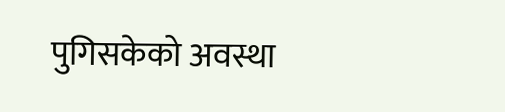पुगिसकेको अवस्था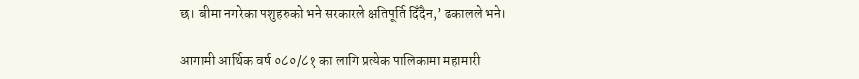छ। बीमा नगरेका पशुहरुको भने सरकारले क्षतिपूर्ति दिँदैन,’ ढकालले भने।

आगामी आर्थिक वर्ष ०८०/८१ का लागि प्रत्येक पालिकामा महामारी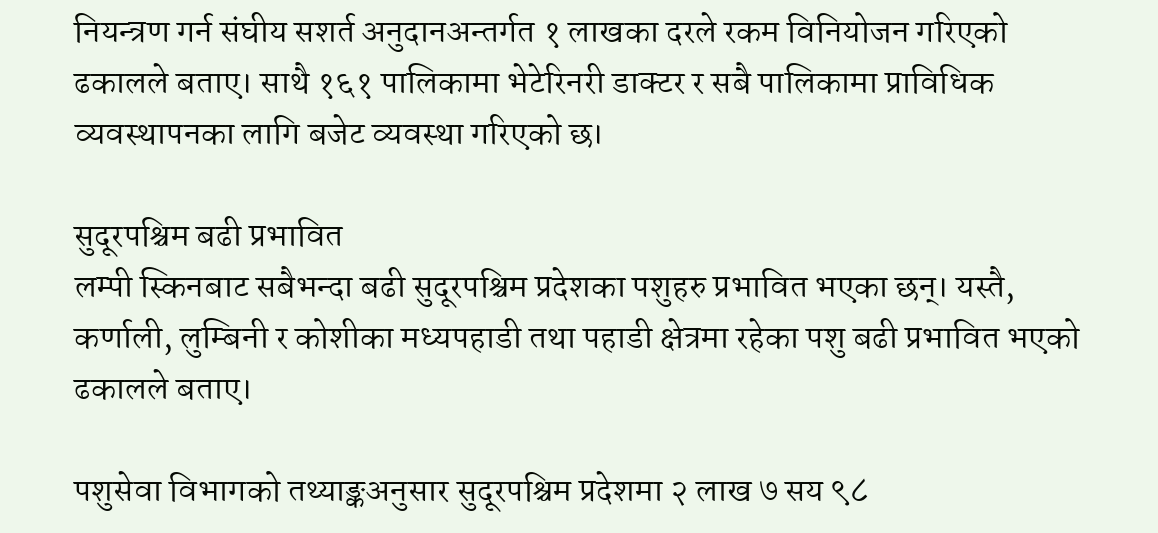नियन्त्रण गर्न संघीय सशर्त अनुदानअन्तर्गत १ लाखका दरले रकम विनियोजन गरिएको ढकालले बताए। साथै १६१ पालिकामा भेटेरिनरी डाक्टर र सबै पालिकामा प्राविधिक व्यवस्थापनका लागि बजेट व्यवस्था गरिएको छ।

सुदूरपश्चिम बढी प्रभावित
लम्पी स्किनबाट सबैभन्दा बढी सुदूरपश्चिम प्रदेशका पशुहरु प्रभावित भएका छन्। यस्तै, कर्णाली, लुम्बिनी र कोशीका मध्यपहाडी तथा पहाडी क्षेत्रमा रहेका पशु बढी प्रभावित भएको ढकालले बताए।

पशुसेवा विभागको तथ्याङ्कअनुसार सुदूरपश्चिम प्रदेशमा २ लाख ७ सय ९८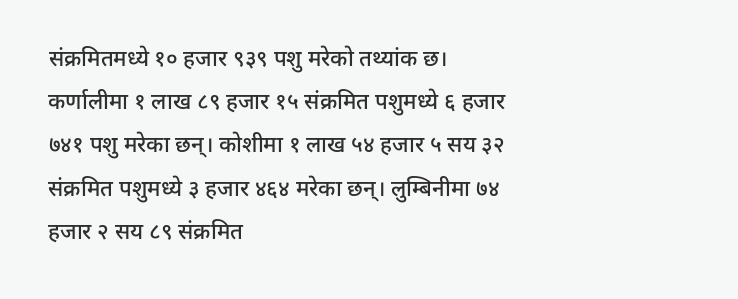संक्रमितमध्ये १० हजार ९३९ पशु मरेको तथ्यांक छ। कर्णालीमा १ लाख ८९ हजार १५ संक्रमित पशुमध्ये ६ हजार ७४१ पशु मरेका छन्। कोशीमा १ लाख ५४ हजार ५ सय ३२ संक्रमित पशुमध्ये ३ हजार ४६४ मरेका छन्। लुम्बिनीमा ७४ हजार २ सय ८९ संक्रमित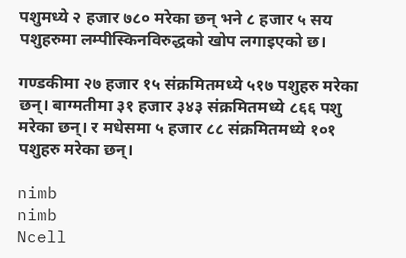पशुमध्ये २ हजार ७८० मरेका छन् भने ८ हजार ५ सय पशुहरुमा लम्पीस्किनविरुद्धको खोप लगाइएको छ।

गण्डकीमा २७ हजार १५ संक्रमितमध्ये ५१७ पशुहरु मरेका छन्। बाग्मतीमा ३१ हजार ३४३ संक्रमितमध्ये ८६६ पशु मरेका छन्। र मधेसमा ५ हजार ८८ संक्रमितमध्ये १०१ पशुहरु मरेका छन्।

nimb
nimb
Ncell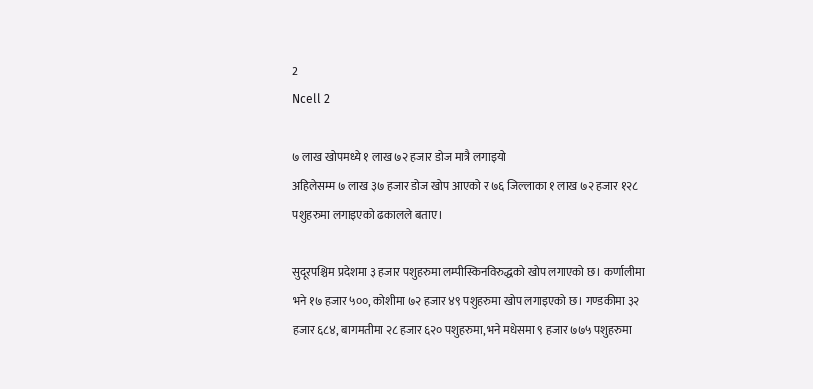2
Ncell 2

७ लाख खोपमध्ये १ लाख ७२ हजार डोज मात्रै लगाइयो
अहिलेसम्म ७ लाख ३७ हजार डोज खोप आएको र ७६ जिल्लाका १ लाख ७२ हजार १२८ पशुहरुमा लगाइएको ढकालले बताए।

सुदूरपश्चिम प्रदेशमा ३ हजार पशुहरुमा लम्पीस्किनविरुद्धको खोप लगाएको छ। कर्णालीमा भने १७ हजार ५००, कोशीमा ७२ हजार ४९ पशुहरुमा खोप लगाइएको छ। गण्डकीमा ३२ हजार ६८४, बागमतीमा २८ हजार ६२० पशुहरुमा, भने मधेसमा ९ हजार ७७५ पशुहरुमा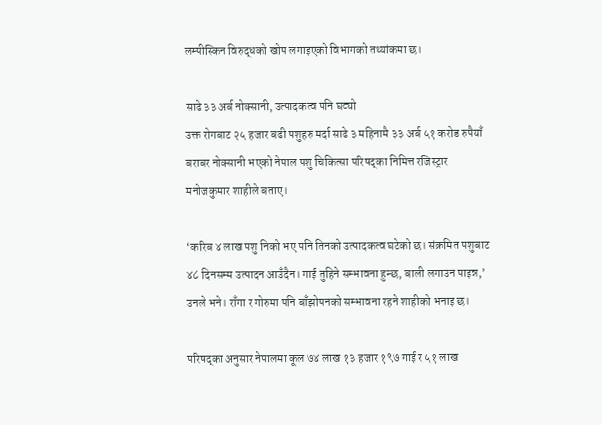लम्पीस्किन विरुद्धको खोप लगाइएको विभागको तथ्यांकमा छ।

साढे ३३ अर्ब नोक्सानी, उत्पादकत्व पनि घट्यो
उक्त रोगबाट २५ हजार बढी पशुहरु मर्दा साढे ३ महिनामै ३३ अर्ब ५१ करोड रुपैयाँ बराबर नोक्सानी भएको नेपाल पशु चिकित्सा परिषद्का निमित्त रजिस्ट्रार मनोजकुमार शाहीले बताए।

‘करिब ४ लाख पशु निको भए पनि तिनको उत्पादकत्व घटेको छ। संक्रमित पशुबाट ४८ दिनसम्म उत्पादन आउँदैन। गाई तुहिने सम्भावना हुन्छ, बाली लगाउन पाइन्न,’ उनले भने। राँगा र गोरुमा पनि बाँझोपनको सम्भावना रहने शाहीको भनाइ छ।

परिषद्का अनुसार नेपालमा कूल ७४ लाख १३ हजार १९७ गाई र ५१ लाख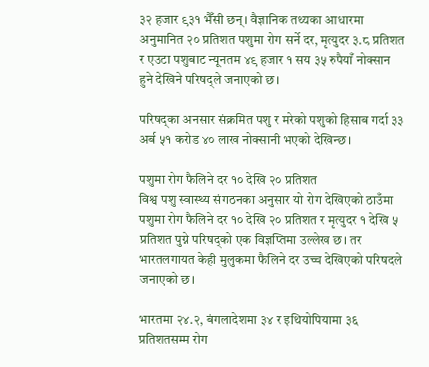३२ हजार ९३१ भैँसी छन्। वैज्ञानिक तथ्यका आधारमा अनुमानित २० प्रतिशत पशुमा रोग सर्ने दर, मृत्युदर ३.८ प्रतिशत र एउटा पशुबाट न्यूनतम ४९ हजार १ सय ३५ रुपैयाँ नोक्सान हुने देखिने परिषद्ले जनाएको छ।

परिषद्का अनसार संक्रमित पशु र मरेको पशुको हिसाब गर्दा ३३ अर्ब ५१ करोड ४० लाख नोक्सानी भएको देखिन्छ।

पशुमा रोग फैलिने दर १० देखि २० प्रतिशत
विश्व पशु स्वास्थ्य संगठनका अनुसार यो रोग देखिएको ठाउँमा पशुमा रोग फैलिने दर १० देखि २० प्रतिशत र मृत्युदर १ देखि ५ प्रतिशत पुग्ने परिषद्को एक विज्ञप्तिमा उल्लेख छ। तर भारतलगायत केही मुलुकमा फैलिने दर उच्च देखिएको परिषदले जनाएको छ।

भारतमा २४.२, बंगलादेशमा ३४ र इथियोपियामा ३६ प्रतिशतसम्म रोग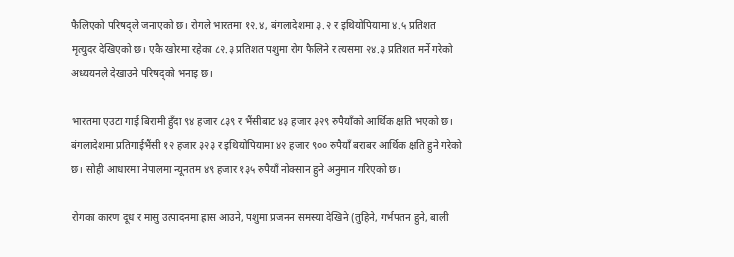फैलिएको परिषद्ले जनाएको छ। रोगले भारतमा १२.४, बंगलादेशमा ३.२ र इथियोपियामा ४.५ प्रतिशत मृत्युदर देखिएको छ। एकै खोरमा रहेका ८२.३ प्रतिशत पशुमा रोग फैलिने र त्यसमा २४.३ प्रतिशत मर्ने गरेको अध्ययनले देखाउने परिषद्को भनाइ छ।

भारतमा एउटा गाई बिरामी हुँदा ९४ हजार ८३९ र भैंसीबाट ४३ हजार ३२९ रुपैयाँको आर्थिक क्षति भएको छ। बंगलादेशमा प्रतिगाईभैंसी १२ हजार ३२३ र इथियोपियामा ४२ हजार ९०० रुपैयाँ बराबर आर्थिक क्षति हुने गरेको छ। सोही आधारमा नेपालमा न्यूनतम ४९ हजार १३५ रुपैयाँ नोक्सान हुने अनुमान गरिएको छ।

रोगका कारण दूध र मासु उत्पादनमा ह्रास आउने, पशुमा प्रजनन समस्या देखिने (तुहिने, गर्भपतन हुने, बाली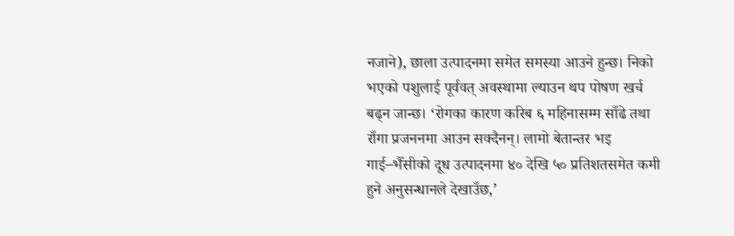नजाने), छाला उत्पादनमा समेत समस्या आउने हुन्छ। निको भएको पशुलाई पूर्ववत् अवस्थामा ल्याउन थप पोषण खर्च बढ्न जान्छ। ‘रोगका कारण करिब ६ महिनासम्म साँढे तथा राँगा प्रजननमा आउन सक्दैनन्। लामो बेतान्तर भइ गाई–भैँसीको दूध उत्पादनमा ४० देखि ५० प्रतिशतसमेत कमी हुने अनुसन्धानले देखाउँछ,’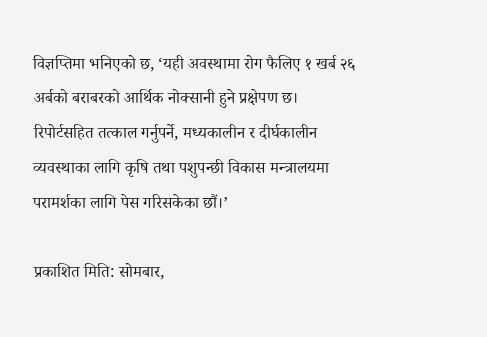विज्ञप्तिमा भनिएको छ, ‘यही अवस्थामा रोग फैलिए १ खर्ब २६ अर्बको बराबरको आर्थिक नोक्सानी हुने प्रक्षेपण छ। रिपोर्टसहित तत्काल गर्नुपर्ने, मध्यकालीन र दीर्घकालीन व्यवस्थाका लागि कृषि तथा पशुपन्छी विकास मन्त्रालयमा परामर्शका लागि पेस गरिसकेका छौं।’

प्रकाशित मिति: सोमबार,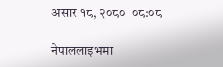असार १८, २०८०  ०८:०८

नेपाललाइभमा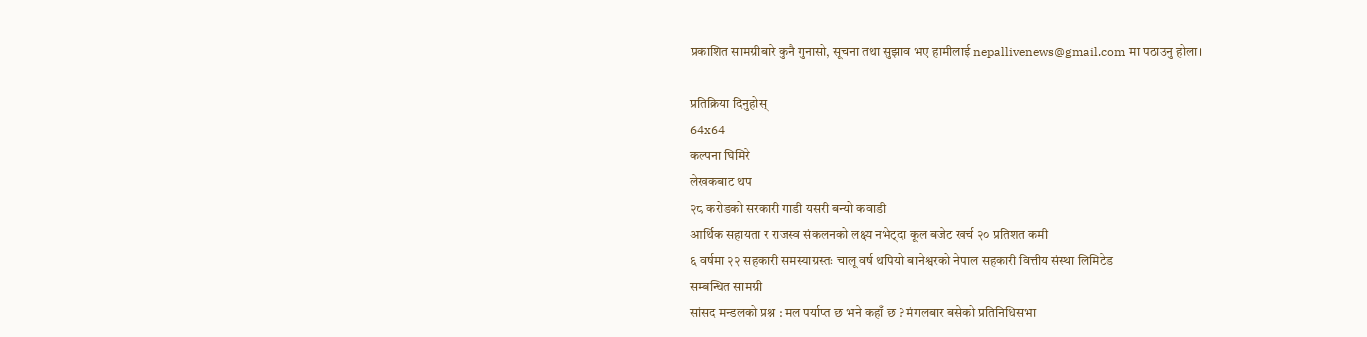प्रकाशित सामग्रीबारे कुनै गुनासो, सूचना तथा सुझाव भए हामीलाई nepallivenews@gmail.com मा पठाउनु होला।

प्रतिक्रिया दिनुहोस्
64x64
कल्पना घिमिरे
लेखकबाट थप
२८ करोडको सरकारी गाडी यसरी बन्यो कवाडी
आर्थिक सहायता र राजस्व संकलनको लक्ष्य नभेट्दा कूल बजेट खर्च २० प्रतिशत कमी
६ वर्षमा २२ सहकारी समस्याग्रस्तः चालू वर्ष थपियो बानेश्वरको नेपाल सहकारी वित्तीय संस्था लिमिटेड
सम्बन्धित सामग्री
सांसद मन्डलको प्रश्न : मल पर्याप्त छ भने कहाँ छ ? मंगलबार बसेको प्रतिनिधिसभा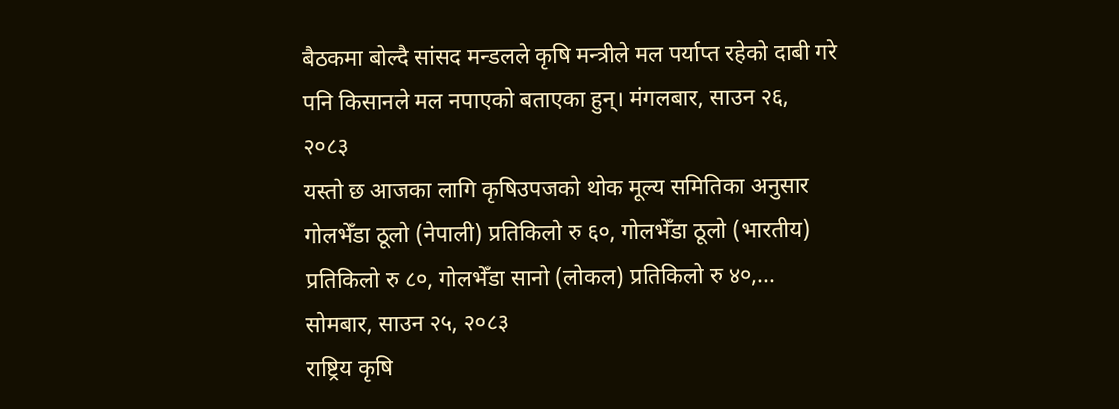बैठकमा बोल्दै सांसद मन्डलले कृषि मन्त्रीले मल पर्याप्त रहेको दाबी गरे पनि किसानले मल नपाएको बताएका हुन्। मंगलबार, साउन २६, २०८३
यस्तो छ आजका लागि कृषिउपजको थोक मूल्य समितिका अनुसार गोलभेँडा ठूलो (नेपाली) प्रतिकिलो रु ६०, गोलभेँडा ठूलो (भारतीय) प्रतिकिलो रु ८०, गोलभेँडा सानो (लोकल) प्रतिकिलो रु ४०,... सोमबार, साउन २५, २०८३
राष्ट्रिय कृषि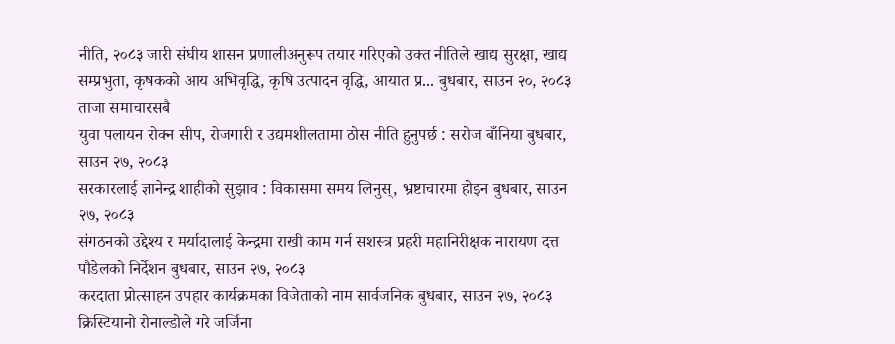नीति, २०८३ जारी संघीय शासन प्रणालीअनुरूप तयार गरिएको उक्त नीतिले खाद्य सुरक्षा, खाद्य सम्प्रभुता, कृषकको आय अभिवृद्धि, कृषि उत्पादन वृद्धि, आयात प्र... बुधबार, साउन २०, २०८३
ताजा समाचारसबै
युवा पलायन रोक्न सीप, रोजगारी र उद्यमशीलतामा ठोस नीति हुनुपर्छ : सरोज बाँनिया बुधबार, साउन २७, २०८३
सरकारलाई ज्ञानेन्द्र शाहीको सुझाव : विकासमा समय लिनुस्, भ्रष्टाचारमा होइन बुधबार, साउन २७, २०८३
संगठनको उद्देश्य र मर्यादालाई केन्द्रमा राखी काम गर्न सशस्त्र प्रहरी महानिरीक्षक नारायण दत्त पौडेलको निर्देशन बुधबार, साउन २७, २०८३
करदाता प्रोत्साहन उपहार कार्यक्रमका विजेताको नाम सार्वजनिक बुधबार, साउन २७, २०८३
क्रिस्टियानो रोनाल्डोले गरे जर्जिना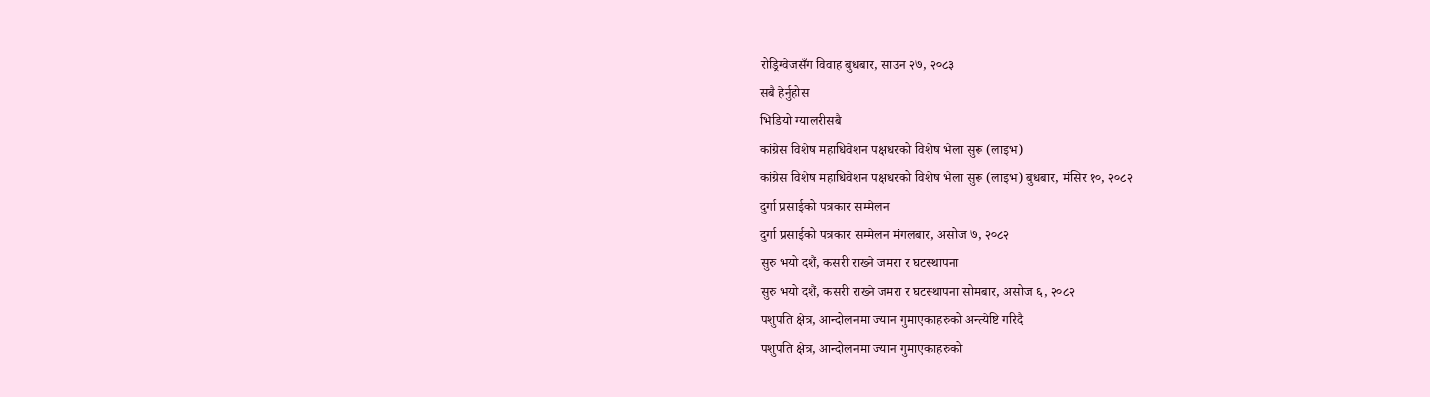रोड्रिग्वेजसँग विवाह बुधबार, साउन २७, २०८३
सबै हेर्नुहोस
भिडियो ग्यालरीसबै
कांग्रेस विशेष महाधिवेशन पक्षधरको विशेष भेला सुरू (लाइभ)
कांग्रेस विशेष महाधिवेशन पक्षधरको विशेष भेला सुरू (लाइभ) बुधबार, मंसिर १०, २०८२
दुर्गा प्रसाईको पत्रकार सम्मेलन
दुर्गा प्रसाईको पत्रकार सम्मेलन मंगलबार, असोज ७, २०८२
सुरु भयो दशैं, कसरी राख्ने जमरा र घटस्थापना
सुरु भयो दशैं, कसरी राख्ने जमरा र घटस्थापना सोमबार, असोज ६, २०८२
पशुपति क्षेत्र, आन्दोलनमा ज्यान गुमाएकाहरुको अन्त्येष्टि गरिदै
पशुपति क्षेत्र, आन्दोलनमा ज्यान गुमाएकाहरुको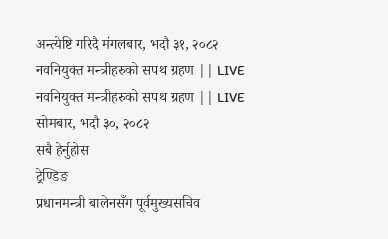अन्त्येष्टि गरिदै मंगलबार, भदौ ३१, २०८२
नवनियुक्त मन्त्रीहरुको सपथ ग्रहण || LIVE
नवनियुक्त मन्त्रीहरुको सपथ ग्रहण || LIVE सोमबार, भदौ ३०, २०८२
सबै हेर्नुहोस
ट्रेण्डिङ
प्रधानमन्त्री बालेनसँग पूर्वमुख्यसचिव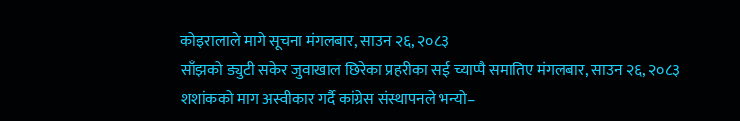कोइरालाले मागे सूचना मंगलबार, साउन २६, २०८३
साँझको ड्युटी सकेर जुवाखाल छिरेका प्रहरीका सई च्याप्पै समातिए मंगलबार, साउन २६, २०८३
शशांकको माग अस्वीकार गर्दै कांग्रेस संस्थापनले भन्यो–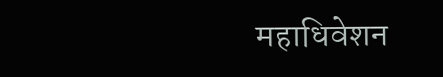महाधिवेशन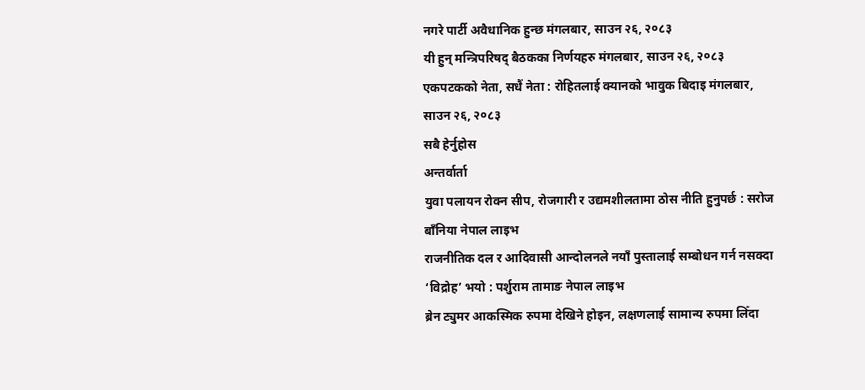नगरे पार्टी अवैधानिक हुन्छ मंगलबार, साउन २६, २०८३
यी हुन् मन्त्रिपरिषद् बैठकका निर्णयहरु मंगलबार, साउन २६, २०८३
एकपटकको नेता, सधैं नेता : रोहितलाई क्यानको भावुक बिदाइ मंगलबार, साउन २६, २०८३
सबै हेर्नुहोस
अन्तर्वार्ता
युवा पलायन रोक्न सीप, रोजगारी र उद्यमशीलतामा ठोस नीति हुनुपर्छ : सरोज बाँनिया नेपाल लाइभ
राजनीतिक दल र आदिवासी आन्दोलनले नयाँ पुस्तालाई सम्बोधन गर्न नसक्दा ‘विद्रोह’ भयो : पर्शुराम तामाङ नेपाल लाइभ
ब्रेन ट्युमर आकस्मिक रुपमा देखिने होइन, लक्षणलाई सामान्य रुपमा लिँदा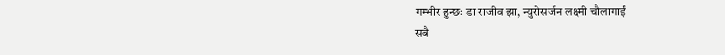गम्भीर हुन्छः डा राजीव झा, न्युरोसर्जन लक्ष्मी चौलागाईं
सबै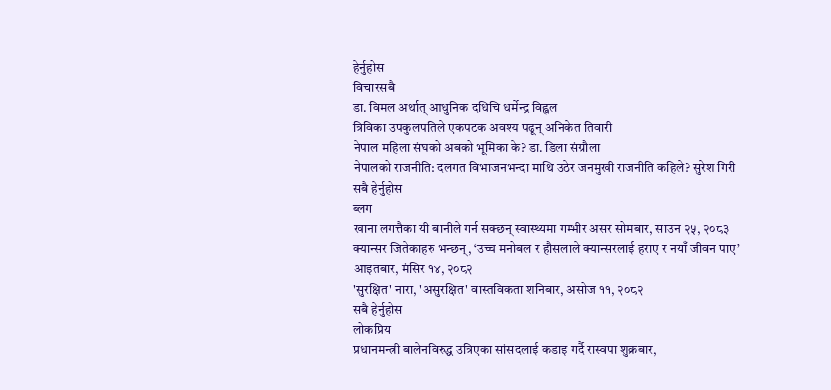हेर्नुहोस
विचारसबै
डा. विमल अर्थात् आधुनिक दधिचि धर्मेन्द्र विह्वल
त्रिविका उपकुलपतिले एकपटक अवश्य पढून् अनिकेत तिवारी
नेपाल महिला संघको अबको भूमिका के? डा. डिला संग्रौला
नेपालको राजनीति: दलगत विभाजनभन्दा माथि उठेर जनमुखी राजनीति कहिले? सुरेश गिरी
सबै हेर्नुहोस
ब्लग
खाना लगत्तैका यी बानीले गर्न सक्छन् स्वास्थ्यमा गम्भीर असर सोमबार, साउन २५, २०८३
क्यान्सर जितेकाहरु भन्छन्, ‘उच्च मनोबल र हौसलाले क्यान्सरलाई हराए र नयाँ जीवन पाए’ आइतबार, मंसिर १४, २०८२
'सुरक्षित' नारा, 'असुरक्षित' वास्तविकता शनिबार, असोज ११, २०८२
सबै हेर्नुहोस
लोकप्रिय
प्रधानमन्त्री बालेनविरुद्ध उत्रिएका सांसदलाई कडाइ गर्दै रास्वपा शुक्रबार,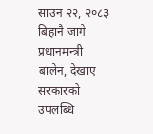साउन २२, २०८३
बिहानै जागे प्रधानमन्त्री बालेन, देखाए सरकारको उपलब्धि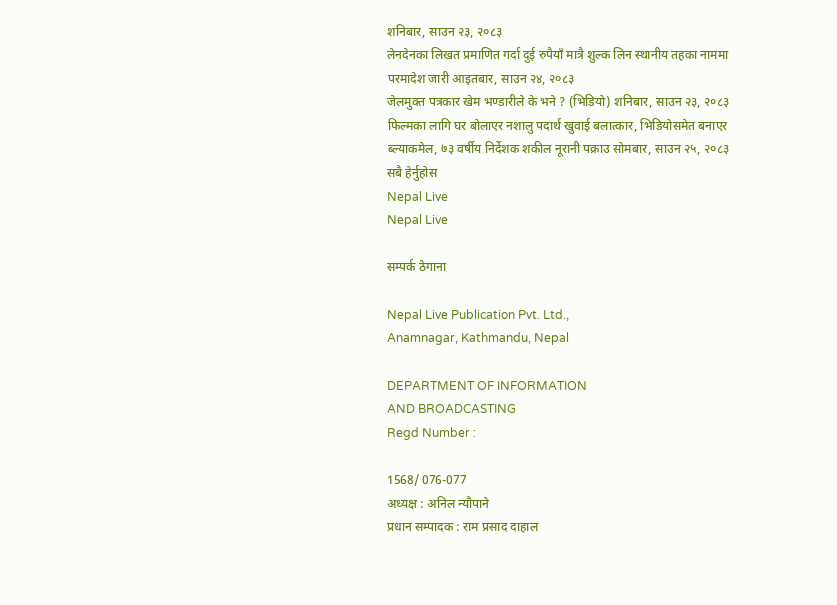शनिबार, साउन २३, २०८३
लेनदेनका लिखत प्रमाणित गर्दा दुई रुपैयाँ मात्रै शुल्क लिन स्थानीय तहका नाममा परमादेश जारी आइतबार, साउन २४, २०८३
जेलमुक्त पत्रकार खेम भण्डारीले के भने ? (भिडियो) शनिबार, साउन २३, २०८३
फिल्मका लागि घर बोलाएर नशालु पदार्थ खुवाई बलात्कार, भिडियोसमेत बनाएर ब्ल्याकमेल, ७३ वर्षीय निर्देशक शकील नूरानी पक्राउ सोमबार, साउन २५, २०८३
सबै हेर्नुहोस
Nepal Live
Nepal Live

सम्पर्क ठेगाना

Nepal Live Publication Pvt. Ltd.,
Anamnagar, Kathmandu, Nepal

DEPARTMENT OF INFORMATION
AND BROADCASTING
Regd Number :

1568/ 076-077
अध्यक्ष : अनिल न्यौपाने
प्रधान सम्पादक : राम प्रसाद दाहाल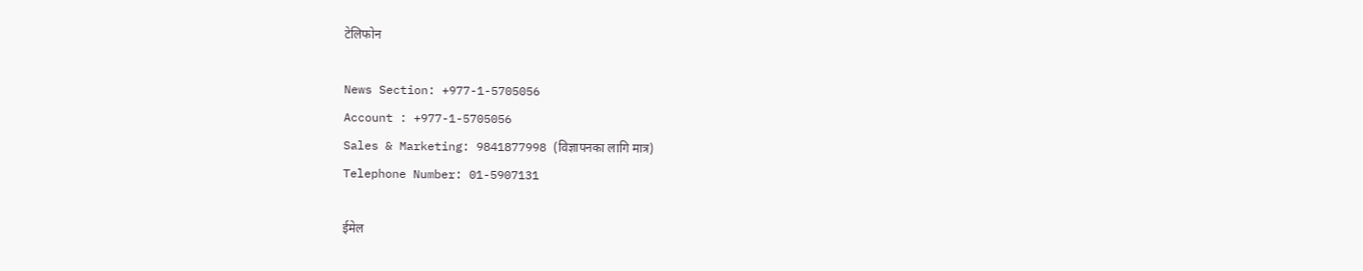टेलिफोन

News Section: +977-1-5705056
Account : +977-1-5705056
Sales & Marketing: 9841877998 (विज्ञापनका लागि मात्र)
Telephone Number: 01-5907131

ईमेल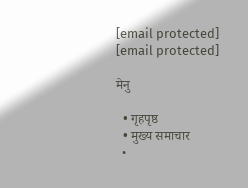[email protected]
[email protected]

मेनु

  • गृहपृष्ठ
  • मुख्य समाचार
  •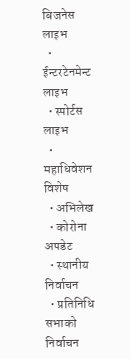बिजनेस लाइभ
  • ईन्टरटेनमेन्ट लाइभ
  • स्पोर्टस लाइभ
  • महाधिवेशन विशेष
  • अभिलेख
  • कोरोना अपडेट
  • स्थानीय निर्वाचन
  • प्रतिनिधि सभाको निर्वाचन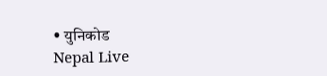• युनिकोड
Nepal Live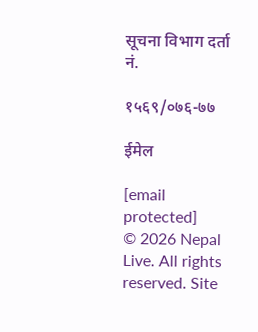सूचना विभाग दर्ता नं.

१५६९/०७६-७७

ईमेल

[email protected]
© 2026 Nepal Live. All rights reserved. Site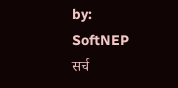by: SoftNEP
सर्च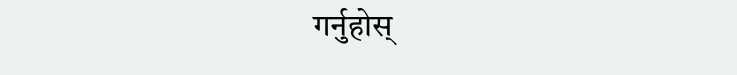गर्नुहोस्